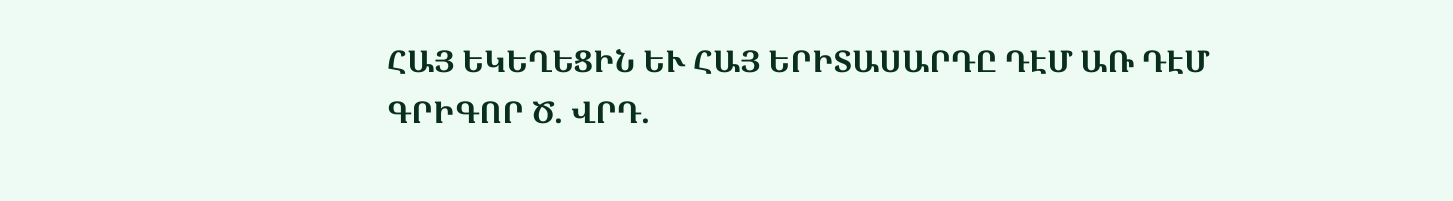ՀԱՅ ԵԿԵՂԵՑԻՆ ԵՒ ՀԱՅ ԵՐԻՏԱՍԱՐԴԸ ԴԷՄ ԱՌ ԴԷՄ
ԳՐԻԳՈՐ Ծ. ՎՐԴ.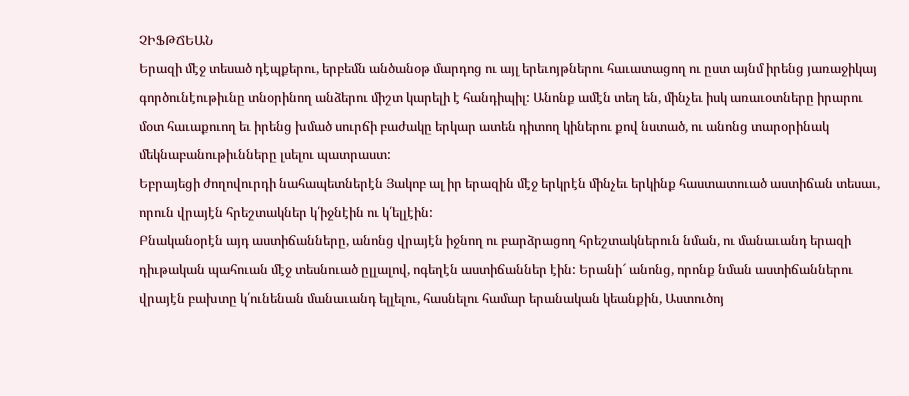ՉԻՖԹՃԵԱՆ
Երազի մէջ տեսած դէպքերու, երբեմն անծանօթ մարդոց ու այլ երեւոյթներու հաւատացող ու ըստ այնմ իրենց յառաջիկայ գործունէութիւնը տնօրինող անձերու միշտ կարելի է հանդիպիլ: Անոնք ամէն տեղ են, մինչեւ իսկ առաւօտները իրարու մօտ հաւաքուող եւ իրենց խմած սուրճի բաժակը երկար ատեն դիտող կիներու քով նստած, ու անոնց տարօրինակ մեկնաբանութիւնները լսելու պատրաստ:
Եբրայեցի ժողովուրդի նահապետներէն Յակոբ ալ իր երազին մէջ երկրէն մինչեւ երկինք հաստատուած աստիճան տեսաւ, որուն վրայէն հրեշտակներ կ՛իջնէին ու կ՛ելլէին:
Բնականօրէն այդ աստիճանները, անոնց վրայէն իջնող ու բարձրացող հրեշտակներուն նման, ու մանաւանդ երազի դիւթական պահուան մէջ տեսնուած ըլլալով, ոգեղէն աստիճաններ էին: Երանի՜ անոնց, որոնք նման աստիճաններու վրայէն բախտը կ՛ունենան մանաւանդ ելլելու, հասնելու համար երանական կեանքին, Աստուծոյ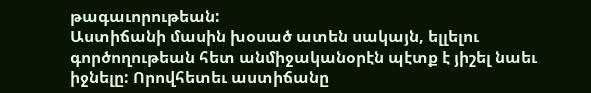թագաւորութեան:
Աստիճանի մասին խօսած ատեն սակայն, ելլելու գործողութեան հետ անմիջականօրէն պէտք է յիշել նաեւ իջնելը: Որովհետեւ աստիճանը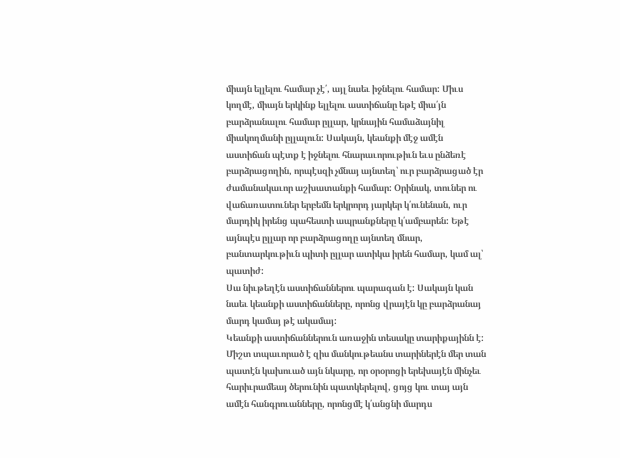միայն ելլելու համար չէ՛, այլ նաեւ իջնելու համար: Միւս կողմէ, միայն երկինք ելլելու աստիճանը եթէ միա՛յն բարձրանալու համար ըլլար, կրնային համաձայնիլ միակողմանի ըլլալուն: Սակայն, կեանքի մէջ ամէն աստիճան պէտք է իջնելու հնարաւորութիւն եւս ընձեռէ բարձրացողին, որպէսզի չմնայ այնտեղ՝ ուր բարձրացած էր ժամանակաւոր աշխատանքի համար: Օրինակ, տուներ ու վաճառատուներ երբեմն երկրորդ յարկեր կ՛ունենան, ուր մարդիկ իրենց պահեստի ապրանքները կ՛ամբարեն: Եթէ այնպէս ըլլար որ բարձրացողը այնտեղ մնար, բանտարկութիւն պիտի ըլլար ատիկա իրեն համար, կամ ալ՝ պատիժ:
Սա նիւթեղէն աստիճաններու պարագան է: Սակայն կան նաեւ կեանքի աստիճանները, որոնց վրայէն կը բարձրանայ մարդ կամայ թէ ակամայ:
Կեանքի աստիճաններուն առաջին տեսակը տարիքայինն է:
Միշտ տպաւորած է զիս մանկութեանս տարիներէն մեր տան պատէն կախուած այն նկարը, որ օրօրոցի երեխայէն մինչեւ հարիւրամեայ ծերունին պատկերելով, ցոյց կու տայ այն ամէն հանգրուանները, որոնցմէ կ՛անցնի մարդս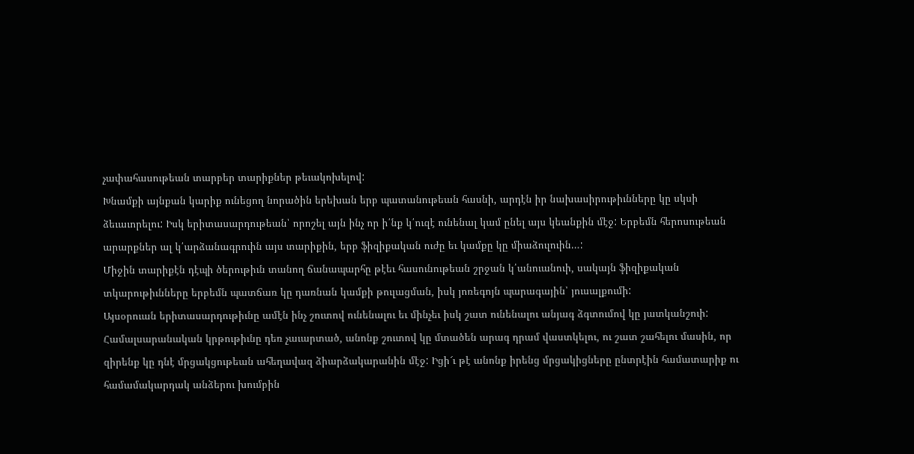չափահասութեան տարբեր տարիքներ թեւակոխելով:
Խնամքի այնքան կարիք ունեցող նորածին երեխան երբ պատանութեան հասնի, արդէն իր նախասիրութիւնները կը սկսի ձեւաւորելու: Իսկ երիտասարդութեան՝ որոշել այն ինչ որ ի՛նք կ՛ուզէ ունենալ կամ ընել այս կեանքին մէջ: Երբեմն հերոսութեան արարքներ ալ կ՛արձանագրուին այս տարիքին, երբ ֆիզիքական ուժը եւ կամքը կը միաձուլուին…:
Միջին տարիքէն դէպի ծերութիւն տանող ճանապարհը թէեւ հասունութեան շրջան կ՛անուանուի, սակայն ֆիզիքական տկարութիւնները երբեմն պատճառ կը դառնան կամքի թուլացման, իսկ յոռեգոյն պարագային՝ յուսալքումի:
Այսօրուան երիտասարդութիւնը ամէն ինչ շուտով ունենալու եւ մինչեւ իսկ շատ ունենալու անյագ ձգտումով կը յատկանշուի: Համալսարանական կրթութիւնը դեռ չաւարտած, անոնք շուտով կը մտածեն արագ դրամ վաստկելու, ու շատ շահելու մասին, որ զիրենք կը դնէ մրցակցութեան ահեղավազ ձիարձակարանին մէջ: Իցի՜ւ թէ անոնք իրենց մրցակիցները ընտրէին համատարիք ու համամակարդակ անձերու խումբին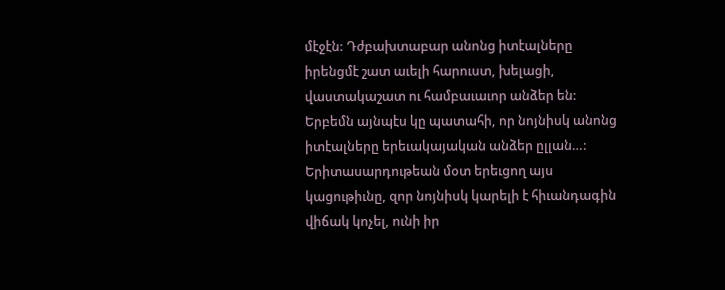մէջէն: Դժբախտաբար անոնց իտէալները իրենցմէ շատ աւելի հարուստ, խելացի, վաստակաշատ ու համբաւաւոր անձեր են: Երբեմն այնպէս կը պատահի, որ նոյնիսկ անոնց իտէալները երեւակայական անձեր ըլլան…:
Երիտասարդութեան մօտ երեւցող այս կացութիւնը, զոր նոյնիսկ կարելի է հիւանդագին վիճակ կոչել, ունի իր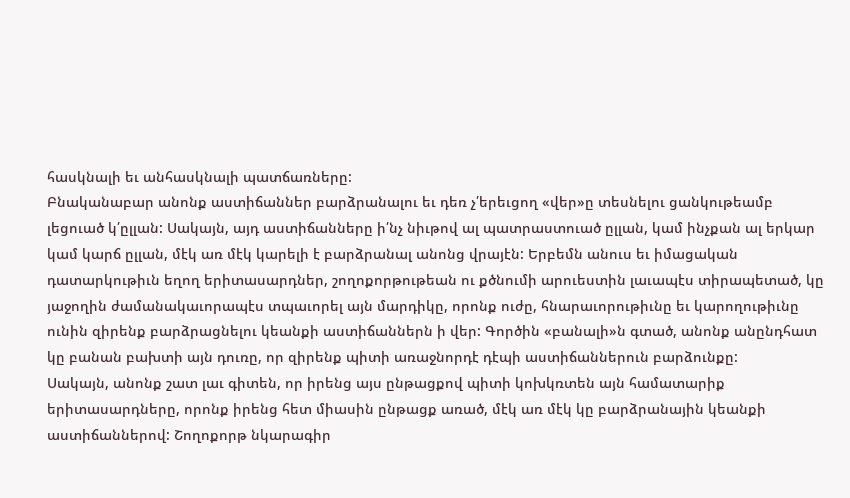հասկնալի եւ անհասկնալի պատճառները:
Բնականաբար անոնք աստիճաններ բարձրանալու եւ դեռ չ՛երեւցող «վեր»ը տեսնելու ցանկութեամբ լեցուած կ՛ըլլան: Սակայն, այդ աստիճանները ի՛նչ նիւթով ալ պատրաստուած ըլլան, կամ ինչքան ալ երկար կամ կարճ ըլլան, մէկ առ մէկ կարելի է բարձրանալ անոնց վրայէն: Երբեմն անուս եւ իմացական դատարկութիւն եղող երիտասարդներ, շողոքորթութեան ու քծնումի արուեստին լաւապէս տիրապետած, կը յաջողին ժամանակաւորապէս տպաւորել այն մարդիկը, որոնք ուժը, հնարաւորութիւնը եւ կարողութիւնը ունին զիրենք բարձրացնելու կեանքի աստիճաններն ի վեր: Գործին «բանալի»ն գտած, անոնք անընդհատ կը բանան բախտի այն դուռը, որ զիրենք պիտի առաջնորդէ դէպի աստիճաններուն բարձունքը:
Սակայն, անոնք շատ լաւ գիտեն, որ իրենց այս ընթացքով պիտի կոխկռտեն այն համատարիք երիտասարդները, որոնք իրենց հետ միասին ընթացք առած, մէկ առ մէկ կը բարձրանային կեանքի աստիճաններով: Շողոքորթ նկարագիր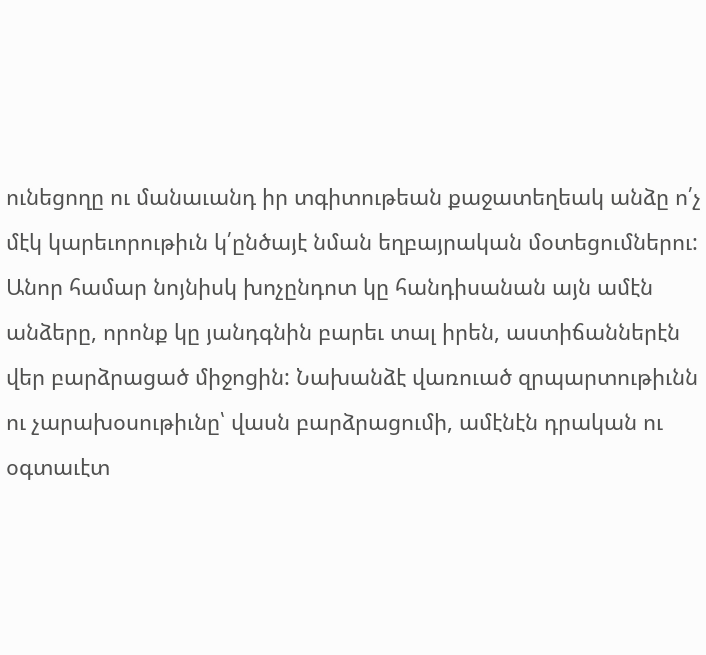ունեցողը ու մանաւանդ իր տգիտութեան քաջատեղեակ անձը ո՛չ մէկ կարեւորութիւն կ՛ընծայէ նման եղբայրական մօտեցումներու: Անոր համար նոյնիսկ խոչընդոտ կը հանդիսանան այն ամէն անձերը, որոնք կը յանդգնին բարեւ տալ իրեն, աստիճաններէն վեր բարձրացած միջոցին: Նախանձէ վառուած զրպարտութիւնն ու չարախօսութիւնը՝ վասն բարձրացումի, ամէնէն դրական ու օգտաւէտ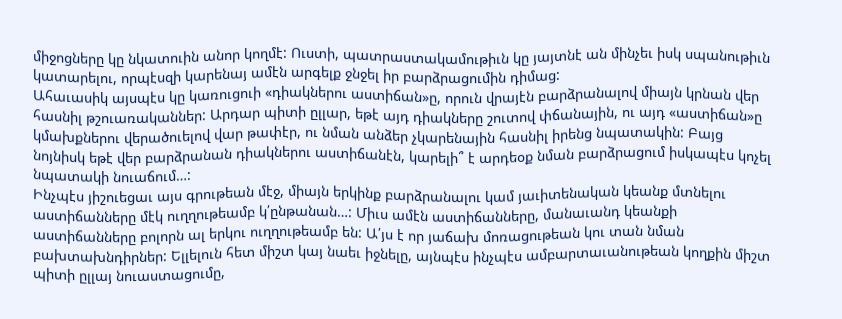միջոցները կը նկատուին անոր կողմէ: Ուստի, պատրաստակամութիւն կը յայտնէ ան մինչեւ իսկ սպանութիւն կատարելու, որպէսզի կարենայ ամէն արգելք ջնջել իր բարձրացումին դիմաց:
Ահաւասիկ այսպէս կը կառուցուի «դիակներու աստիճան»ը, որուն վրայէն բարձրանալով միայն կրնան վեր հասնիլ թշուառականներ: Արդար պիտի ըլլար, եթէ այդ դիակները շուտով փճանային, ու այդ «աստիճան»ը կմախքներու վերածուելով վար թափէր, ու նման անձեր չկարենային հասնիլ իրենց նպատակին: Բայց նոյնիսկ եթէ վեր բարձրանան դիակներու աստիճանէն, կարելի՞ է արդեօք նման բարձրացում իսկապէս կոչել նպատակի նուաճում…:
Ինչպէս յիշուեցաւ այս գրութեան մէջ, միայն երկինք բարձրանալու կամ յաւիտենական կեանք մտնելու աստիճանները մէկ ուղղութեամբ կ՛ընթանան…: Միւս ամէն աստիճանները, մանաւանդ կեանքի աստիճանները բոլորն ալ երկու ուղղութեամբ են: Ա՛յս է որ յաճախ մոռացութեան կու տան նման բախտախնդիրներ: Ելլելուն հետ միշտ կայ նաեւ իջնելը, այնպէս ինչպէս ամբարտաւանութեան կողքին միշտ պիտի ըլլայ նուաստացումը,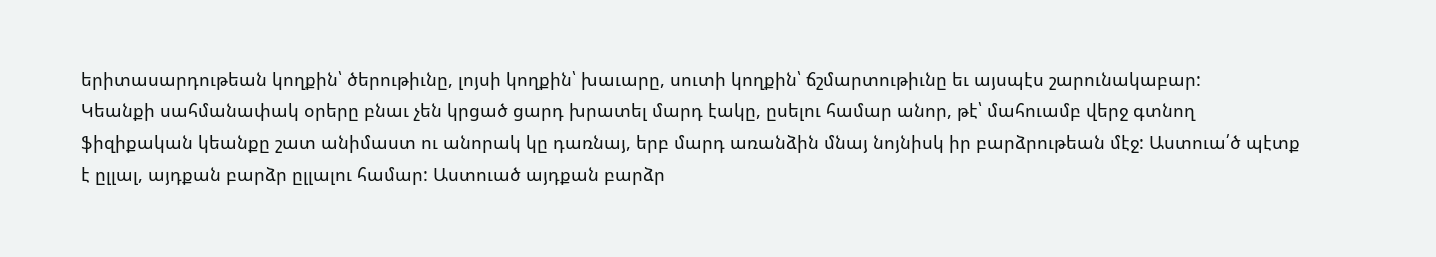երիտասարդութեան կողքին՝ ծերութիւնը, լոյսի կողքին՝ խաւարը, սուտի կողքին՝ ճշմարտութիւնը եւ այսպէս շարունակաբար:
Կեանքի սահմանափակ օրերը բնաւ չեն կրցած ցարդ խրատել մարդ էակը, ըսելու համար անոր, թէ՝ մահուամբ վերջ գտնող ֆիզիքական կեանքը շատ անիմաստ ու անորակ կը դառնայ, երբ մարդ առանձին մնայ նոյնիսկ իր բարձրութեան մէջ: Աստուա՛ծ պէտք է ըլլալ, այդքան բարձր ըլլալու համար: Աստուած այդքան բարձր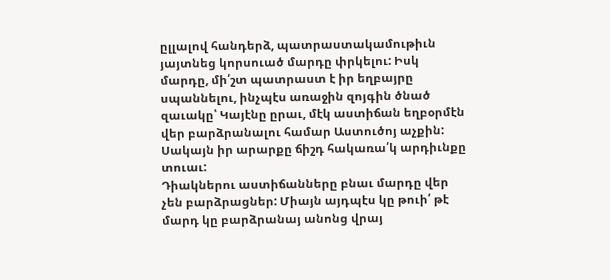ըլլալով հանդերձ, պատրաստակամութիւն յայտնեց կորսուած մարդը փրկելու: Իսկ մարդը, մի՛շտ պատրաստ է իր եղբայրը սպաննելու, ինչպէս առաջին զոյգին ծնած զաւակը՝ Կայէնը ըրաւ, մէկ աստիճան եղբօրմէն վեր բարձրանալու համար Աստուծոյ աչքին: Սակայն իր արարքը ճիշդ հակառա՛կ արդիւնքը տուաւ:
Դիակներու աստիճանները բնաւ մարդը վեր չեն բարձրացներ: Միայն այդպէս կը թուի՛ թէ մարդ կը բարձրանայ անոնց վրայ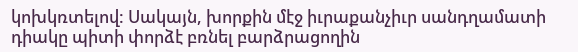կոխկռտելով: Սակայն, խորքին մէջ իւրաքանչիւր սանդղամատի դիակը պիտի փորձէ բռնել բարձրացողին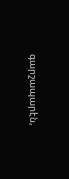գարշապարէն,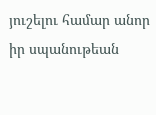յուշելու համար անոր իր սպանութեան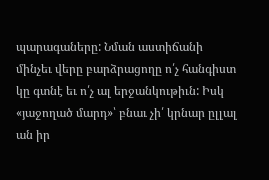պարագաները: Նման աստիճանի մինչեւ վերը բարձրացողը ո՛չ հանգիստ կը գտնէ եւ ո՛չ ալ երջանկութիւն: Իսկ «յաջողած մարդ»՝ բնաւ չի՛ կրնար ըլլալ ան իր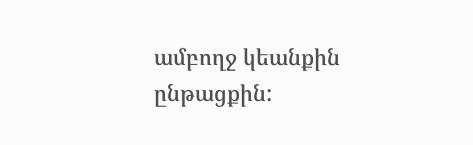ամբողջ կեանքին ընթացքին: